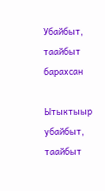Убайбыт, таайбыт барахсан

Ытыктыыр убайбыт, таайбыт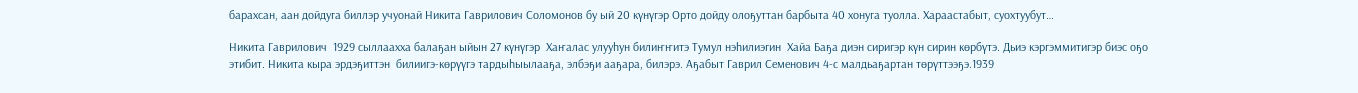барахсан, аан дойдуга биллэр учуонай Никита Гаврилович Соломонов бу ый 20 күнүгэр Орто дойду олоҕуттан барбыта 40 хонуга туолла. Хараастабыт, суохтуубут…

Никита Гаврилович  1929 сыллаахха балаҕан ыйын 27 күнүгэр  Хаҥалас улууһун билиҥҥитэ Тумул нэһилиэгин  Хайа Баҕа диэн сиригэр күн сирин көрбүтэ. Дьиэ кэргэммитигэр биэс оҕо этибит. Никита кыра эрдэҕиттэн  билиигэ-көрүүгэ тардыһыылааҕа, элбэҕи ааҕара, билэрэ. Аҕабыт Гаврил Семенович 4-с малдьаҕартан төрүттээҕэ.1939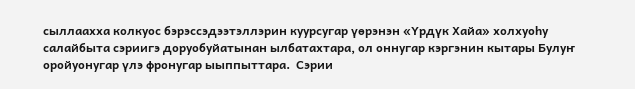сыллаахха колкуос бэрэссэдээтэллэрин куурсугар үөрэнэн «Үрдүк Хайа» холхуоһу салайбыта сэриигэ доруобуйатынан ылбатахтара, ол оннугар кэргэнин кытары Булуҥ оройуонугар үлэ фронугар ыыппыттара.  Сэрии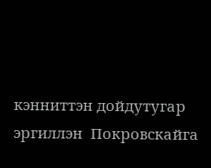кэнниттэн дойдутугар эргиллэн  Покровскайга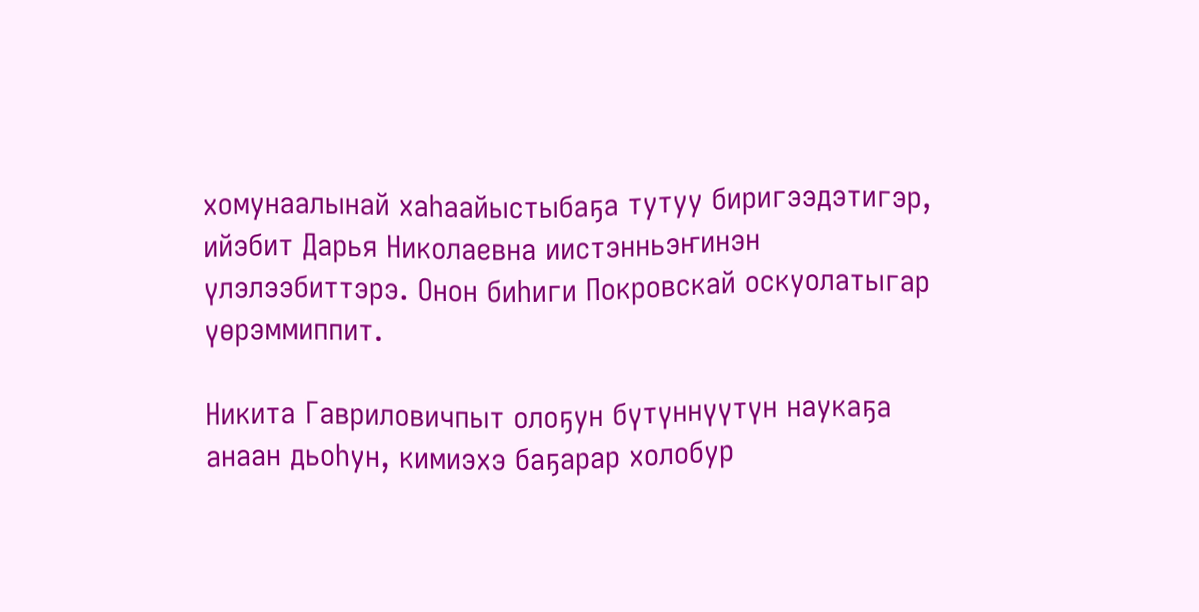хомунаалынай хаһаайыстыбаҕа тутуу биригээдэтигэр, ийэбит Дарья Николаевна иистэнньэҥинэн  үлэлээбиттэрэ. Онон биһиги Покровскай оскуолатыгар үөрэммиппит.

Никита Гавриловичпыт олоҕун бүтүннүүтүн наукаҕа анаан дьоһун, кимиэхэ баҕарар холобур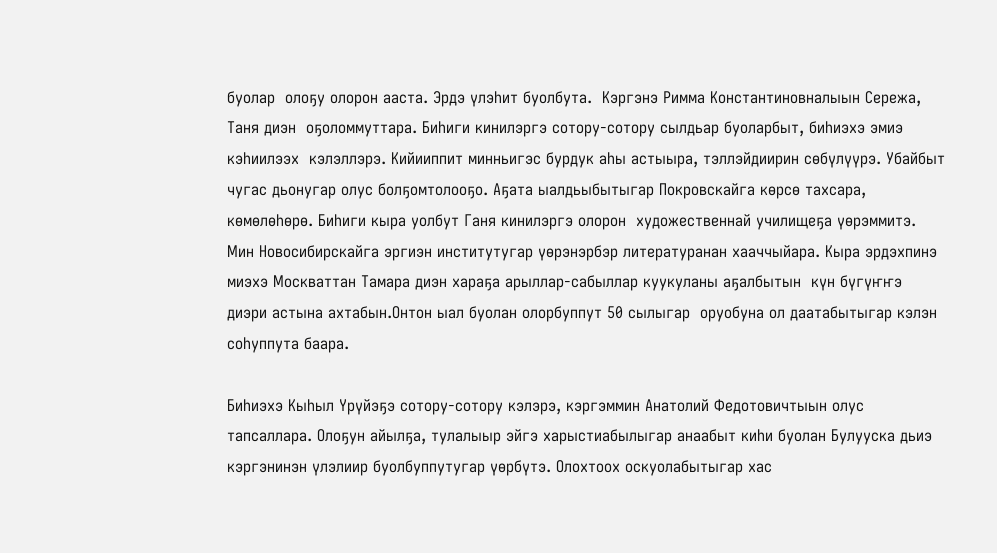буолар  олоҕу олорон ааста. Эрдэ үлэһит буолбута.  Кэргэнэ Римма Константиновналыын Сережа, Таня диэн  оҕоломмуттара. Биһиги кинилэргэ сотору-сотору сылдьар буоларбыт, биһиэхэ эмиэ кэһиилээх  кэлэллэрэ. Кийииппит минньигэс бурдук аһы астыыра, тэллэйдиирин сөбүлүүрэ. Убайбыт чугас дьонугар олус болҕомтолооҕо. Аҕата ыалдьыбытыгар Покровскайга көрсө тахсара, көмөлөһөрө. Биһиги кыра уолбут Ганя кинилэргэ олорон  художественнай училищеҕа үөрэммитэ. Мин Новосибирскайга эргиэн институтугар үөрэнэрбэр литературанан хааччыйара. Кыра эрдэхпинэ миэхэ Москваттан Тамара диэн хараҕа арыллар-сабыллар куукуланы аҕалбытын  күн бүгүҥҥэ диэри астына ахтабын.Онтон ыал буолан олорбуппут 50 сылыгар  оруобуна ол даатабытыгар кэлэн соһуппута баара.

Биһиэхэ Кыһыл Үрүйэҕэ сотору-сотору кэлэрэ, кэргэммин Анатолий Федотовичтыын олус тапсаллара. Олоҕун айылҕа, тулалыыр эйгэ харыстиабылыгар анаабыт киһи буолан Булууска дьиэ кэргэнинэн үлэлиир буолбуппутугар үөрбүтэ. Олохтоох оскуолабытыгар хас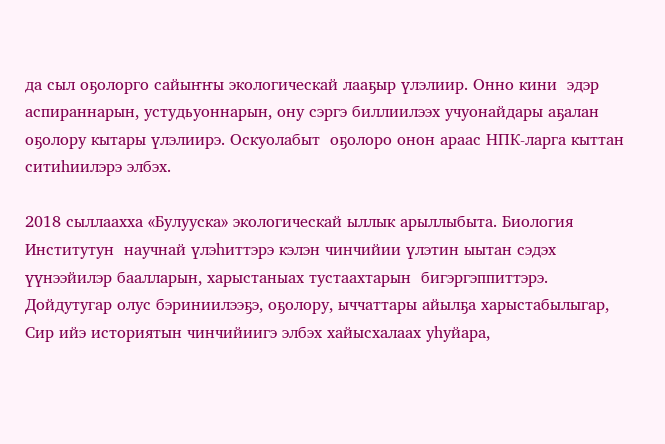да сыл оҕолорго сайыҥҥы экологическай лааҕыр үлэлиир. Онно кини  эдэр аспираннарын, устудьуоннарын, ону сэргэ биллиилээх учуонайдары аҕалан оҕолору кытары үлэлиирэ. Оскуолабыт  оҕолоро онон араас НПК-ларга кыттан ситиһиилэрэ элбэх.

2018 сыллаахха «Булууска» экологическай ыллык арыллыбыта. Биология Институтун  научнай үлэһиттэрэ кэлэн чинчийии үлэтин ыытан сэдэх үүнээйилэр баалларын, харыстаныах тустаахтарын  бигэргэппиттэрэ. Дойдутугар олус бэриниилээҕэ, оҕолору, ыччаттары айылҕа харыстабылыгар, Сир ийэ историятын чинчийиигэ элбэх хайысхалаах уһуйара,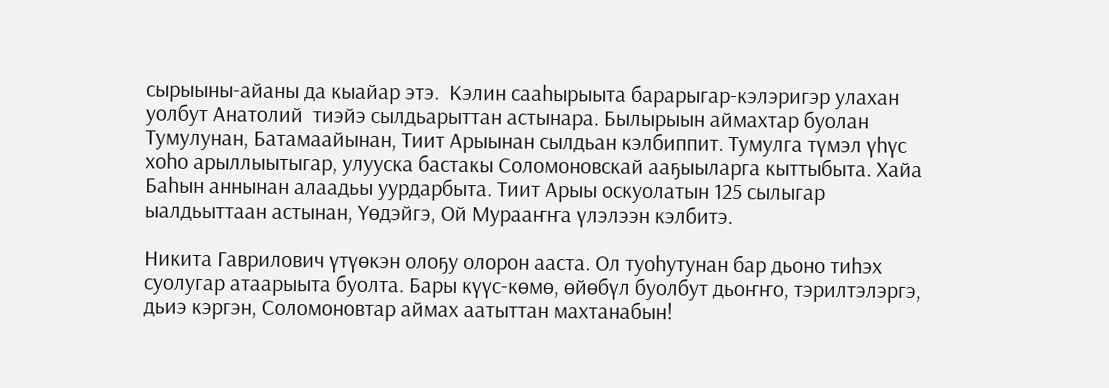сырыыны-айаны да кыайар этэ.  Кэлин сааһырыыта барарыгар-кэлэригэр улахан уолбут Анатолий  тиэйэ сылдьарыттан астынара. Былырыын аймахтар буолан Тумулунан, Батамаайынан, Тиит Арыынан сылдьан кэлбиппит. Тумулга түмэл үһүс хоһо арыллыытыгар, улууска бастакы Соломоновскай ааҕыыларга кыттыбыта. Хайа Баһын аннынан алаадьы уурдарбыта. Тиит Арыы оскуолатын 125 сылыгар ыалдьыттаан астынан, Үөдэйгэ, Ой Мурааҥҥа үлэлээн кэлбитэ.

Никита Гаврилович үтүөкэн олоҕу олорон ааста. Ол туоһутунан бар дьоно тиһэх суолугар атаарыыта буолта. Бары күүс-көмө, өйөбүл буолбут дьоҥҥо, тэрилтэлэргэ, дьиэ кэргэн, Соломоновтар аймах аатыттан махтанабын!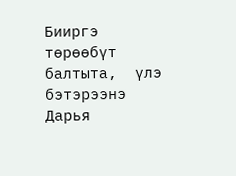Бииргэ төрөөбүт балтыта,  үлэ бэтэрээнэ Дарья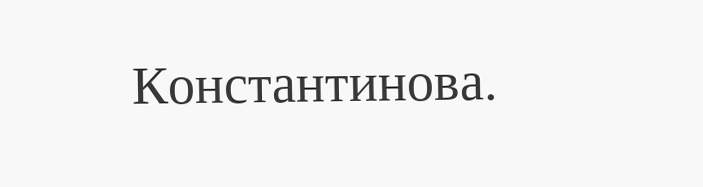Константинова.